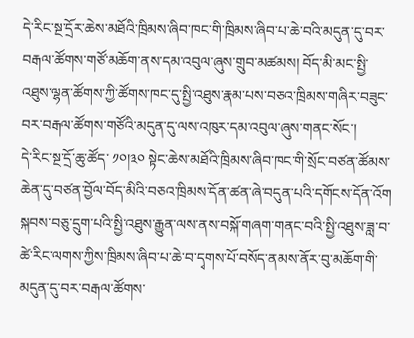དེ་རིང་སྔ་དྲོར་ཆེས་མཐོའི་ཁྲིམས་ཞིབ་ཁང་གི་ཁྲིམས་ཞིབ་པ་ཆེ་བའི་མདུན་དུ་བར་བརྒལ་ཚོགས་གཙོ་མཆོག་ནས་དམ་འབུལ་ཞུས་གྲུབ་མཚམས། བོད་མི་མང་སྤྱི་འཐུས་ལྷན་ཚོགས་ཀྱི་ཚོགས་ཁང་དུ་སྤྱི་འཐུས་རྣམ་པས་བཅའ་ཁྲིམས་གཞིར་བཟུང་བར་བརྒལ་ཚོགས་གཙོའི་མདུན་དུ་ལས་འཁུར་དམ་འབུལ་ཞུས་གནང་སོང་།
དེ་རིང་སྔ་དྲོ་ཆུ་ཚོད་ ༡༠།༣༠ སྟེང་ཆེས་མཐོའི་ཁྲིམས་ཞིབ་ཁང་གི་སྲོང་བཙན་ཚོམས་ཆེན་དུ་བཙན་བྱོལ་བོད་མིའི་བཅའ་ཁྲིམས་དོན་ཚན་ཞེ་བདུན་པའི་དགོངས་དོན་འོག སྐབས་བཅུ་དྲུག་པའི་སྤྱི་འཐུས་རྒྱུན་ལས་ནས་བསྐོ་གཞག་གནང་བའི་སྤྱི་འཐུས་ཟླ་བ་ཚེ་རིང་ལགས་ཀྱིས་ཁྲིམས་ཞིབ་པ་ཆེ་བ་དྭགས་པོ་བསོད་ནམས་ནོར་བུ་མཆོག་གི་མདུན་དུ་བར་བརྒལ་ཚོགས་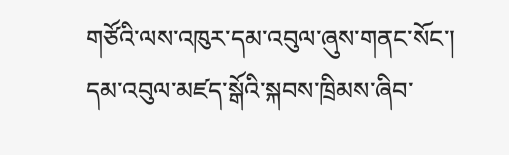གཙོའི་ལས་འཁུར་དམ་འབུལ་ཞུས་གནང་སོང་།
དམ་འབུལ་མཛད་སྒོའི་སྐབས་ཁྲིམས་ཞིབ་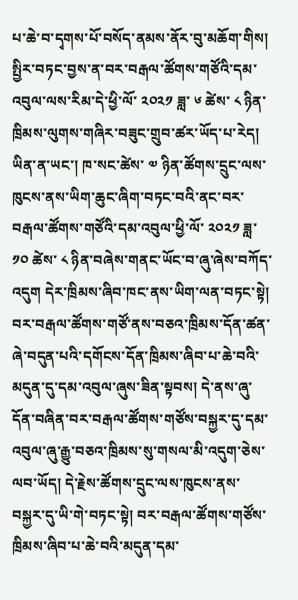པ་ཆེ་བ་དྭགས་པོ་བསོད་ནམས་ནོར་བུ་མཆོག་གིས། སྤྱིར་བཏང་བྱས་ན་བར་བརྒལ་ཚོགས་གཙོའི་དམ་འབུལ་ལས་རིམ་དེ་ཕྱི་ལོ་ ༢༠༢༡ ཟླ་ ༦ ཚེས་ ༨ ཉིན་ཁྲིམས་ལུགས་གཞིར་བཟུང་གྲུབ་ཚར་ཡོད་པ་རེད། ཡིན་ན་ཡང་། ཁ་སང་ཚེས་ ༧ ཉིན་ཚོགས་དྲུང་ལས་ཁུངས་ནས་ཡིག་ཆུང་ཞིག་བཏང་བའི་ནང་བར་བརྒལ་ཚོགས་གཙོའི་དམ་འབུལ་ཕྱི་ལོ་ ༢༠༢༡ ཟླ་ ༡༠ ཚེས་ ༨ ཉིན་བཞེས་གནང་ཡོང་བ་ཞུ་ཞེས་བཀོད་འདུག དེར་ཁྲིམས་ཞིབ་ཁང་ནས་ཡིག་ལན་བཏང་སྟེ། བར་བརྒལ་ཚོགས་གཙོ་ནས་བཅའ་ཁྲིམས་དོན་ཚན་ཞེ་བདུན་པའི་དགོངས་དོན་ཁྲིམས་ཞིབ་པ་ཆེ་བའི་མདུན་དུ་དམ་འབུལ་ཞུས་ཟིན་སྟབས། དེ་ནས་ཞུ་དོན་བཞིན་བར་བརྒལ་ཚོགས་གཙོས་བསྐྱར་དུ་དམ་འབུལ་ཞུ་རྒྱུ་བཅའ་ཁྲིམས་སུ་གསལ་མི་འདུག་ཅེས་ལབ་ཡོད། དེ་རྗེས་ཚོགས་དྲུང་ལས་ཁུངས་ནས་བསྐྱར་དུ་ཡི་གེ་བཏང་སྟེ། བར་བརྒལ་ཚོགས་གཙོས་ཁྲིམས་ཞིབ་པ་ཆེ་བའི་མདུན་དམ་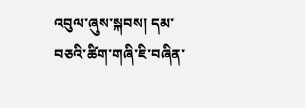འབུལ་ཞུས་སྐབས། དམ་བཅའི་ཚིག་གཞི་ཇི་བཞིན་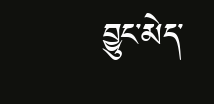བྱུང་མེད་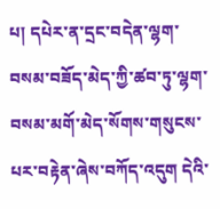པ། དཔེར་ན་དྲང་བདེན་ལྷག་བསམ་བཟོད་མེད་ཀྱི་ཚབ་ཏུ་ལྷག་བསམ་མགོ་མེད་སོགས་གསུངས་པར་བརྟེན་ཞེས་བཀོད་འདུག དེའི་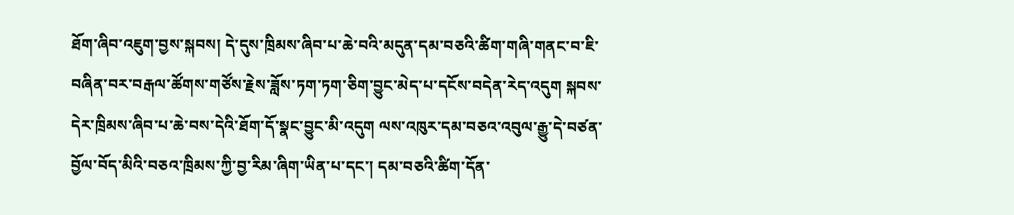ཐོག་ཞིབ་འཇུག་བྱས་སྐབས། དེ་དུས་ཁྲིམས་ཞིབ་པ་ཆེ་བའི་མདུན་དམ་བཅའི་ཚིག་གཞི་གནང་བ་ཇི་བཞིན་བར་བརྒལ་ཚོགས་གཙོས་རྗེས་ཟློས་ཏག་ཏག་ཅིག་བྱུང་མེད་པ་དངོས་བདེན་རེད་འདུག སྐབས་དེར་ཁྲིམས་ཞིབ་པ་ཆེ་བས་དེའི་ཐོག་དོ་སྣང་བྱུང་མི་འདུག ལས་འཁུར་དམ་བཅའ་འབུལ་རྒྱུ་དེ་བཙན་བྱོལ་བོད་མིའི་བཅའ་ཁྲིམས་ཀྱི་བྱ་རིམ་ཞིག་ཡིན་པ་དང་། དམ་བཅའི་ཚིག་དོན་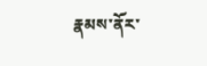རྣམས་ནོར་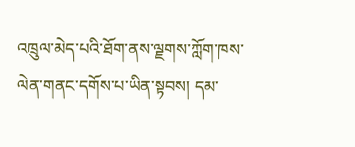འཁྲུལ་མེད་པའི་ཐོག་ནས་ལྗགས་ཀློག་ཁས་ལེན་གནང་དགོས་པ་ཡིན་སྟབས། དམ་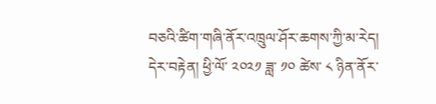བཅའི་ཚིག་གཞི་ནོར་འཁྲུལ་ཤོར་ཆགས་ཀྱི་མ་རེད། དེར་བརྟེན། ཕྱི་ལོ་ ༢༠༢༡ ཟླ་ ༡༠ ཚེས་ ༨ ཉིན་ནོར་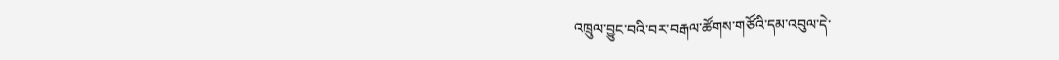འཁྲུལ་བྱུང་བའི་བར་བརྒལ་ཚོགས་གཙོའི་དམ་འབུལ་དེ་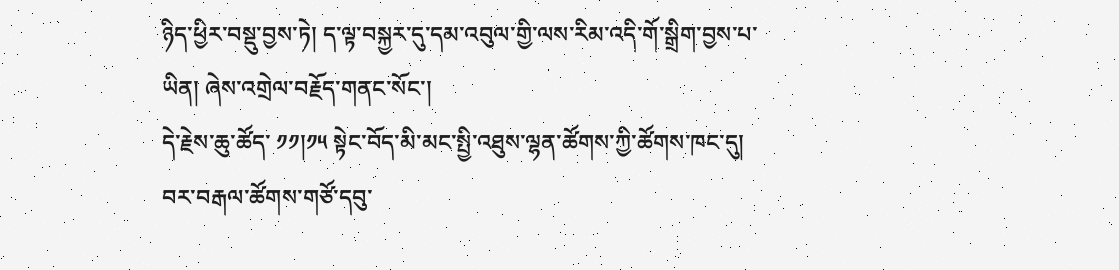ཉིད་ཕྱིར་བསྡུ་བྱས་ཏེ། ད་ལྟ་བསྐྱར་དུ་དམ་འབུལ་གྱི་ལས་རིམ་འདི་གོ་སྒྲིག་བྱས་པ་ཡིན། ཞེས་འགྲེལ་བརྗོད་གནང་སོང་།
དེ་རྗེས་ཆུ་ཚོད་ ༡༡།༡༥ སྟེང་བོད་མི་མང་སྤྱི་འཐུས་ལྷན་ཚོགས་ཀྱི་ཚོགས་ཁང་དུ། བར་བརྒལ་ཚོགས་གཙོ་དབུ་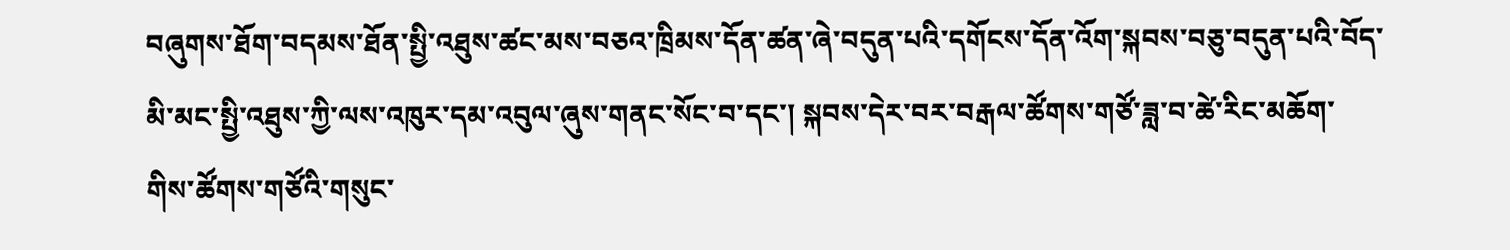བཞུགས་ཐོག་བདམས་ཐོན་སྤྱི་འཐུས་ཚང་མས་བཅའ་ཁྲིམས་དོན་ཚན་ཞེ་བདུན་པའི་དགོངས་དོན་འོག་སྐབས་བཅུ་བདུན་པའི་བོད་མི་མང་སྤྱི་འཐུས་ཀྱི་ལས་འཁུར་དམ་འབུལ་ཞུས་གནང་སོང་བ་དང་། སྐབས་དེར་བར་བརྒལ་ཚོགས་གཙོ་ཟླ་བ་ཚེ་རིང་མཆོག་གིས་ཚོགས་གཙོའི་གསུང་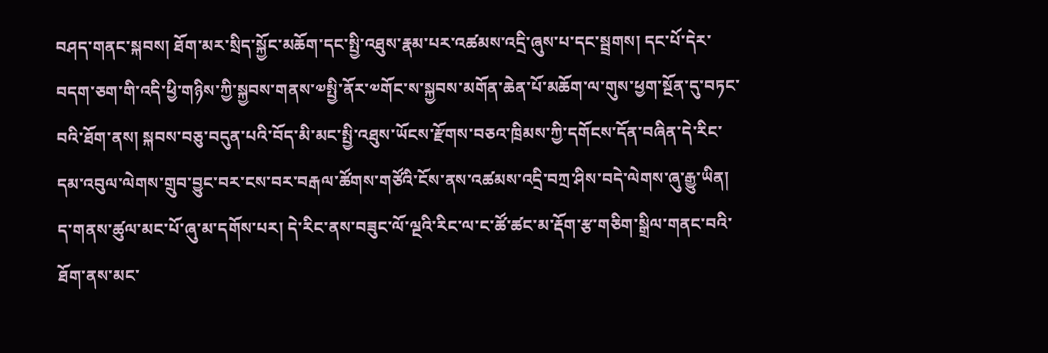བཤད་གནང་སྐབས། ཐོག་མར་སྲིད་སྐྱོང་མཆོག་དང་སྤྱི་འཐུས་རྣམ་པར་འཚམས་འདྲི་ཞུས་པ་དང་སྦྲགས། དང་པོ་དེར་བདག་ཅག་གི་འདི་ཕྱི་གཉིས་ཀྱི་སྐྱབས་གནས་༧སྤྱི་ནོར་༧གོང་ས་སྐྱབས་མགོན་ཆེན་པོ་མཆོག་ལ་གུས་ཕྱག་སྔོན་དུ་བཏང་བའི་ཐོག་ནས། སྐབས་བཅུ་བདུན་པའི་བོད་མི་མང་སྤྱི་འཐུས་ཡོངས་རྫོགས་བཅའ་ཁྲིམས་ཀྱི་དགོངས་དོན་བཞིན་དེ་རིང་དམ་འབུལ་ལེགས་གྲུབ་བྱུང་བར་ངས་བར་བརྒལ་ཚོགས་གཙོའི་ངོས་ནས་འཚམས་འདྲི་བཀྲ་ཤིས་བདེ་ལེགས་ཞུ་རྒྱུ་ཡིན། ད་གནས་ཚུལ་མང་པོ་ཞུ་མ་དགོས་པར། དེ་རིང་ནས་བཟུང་ལོ་ལྔའི་རིང་ལ་ང་ཚོ་ཚང་མ་རྡོག་རྩ་གཅིག་སྒྲིལ་གནང་བའི་ཐོག་ནས་མང་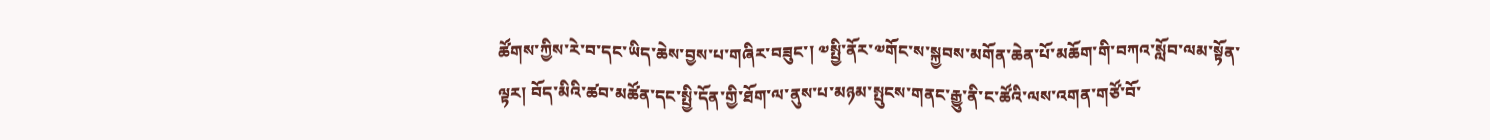ཚོགས་ཀྱིས་རེ་བ་དང་ཡིད་ཆེས་བྱས་པ་གཞིར་བཟུང་། ༧སྤྱི་ནོར་༧གོང་ས་སྐྱབས་མགོན་ཆེན་པོ་མཆོག་གི་བཀའ་སློབ་ལམ་སྟོན་ལྟར། བོད་མིའི་ཚབ་མཚོན་དང་སྤྱི་དོན་གྱི་ཐོག་ལ་ནུས་པ་མཉམ་སྤུངས་གནང་རྒྱུ་ནི་ང་ཚོའི་ལས་འགན་གཙོ་བོ་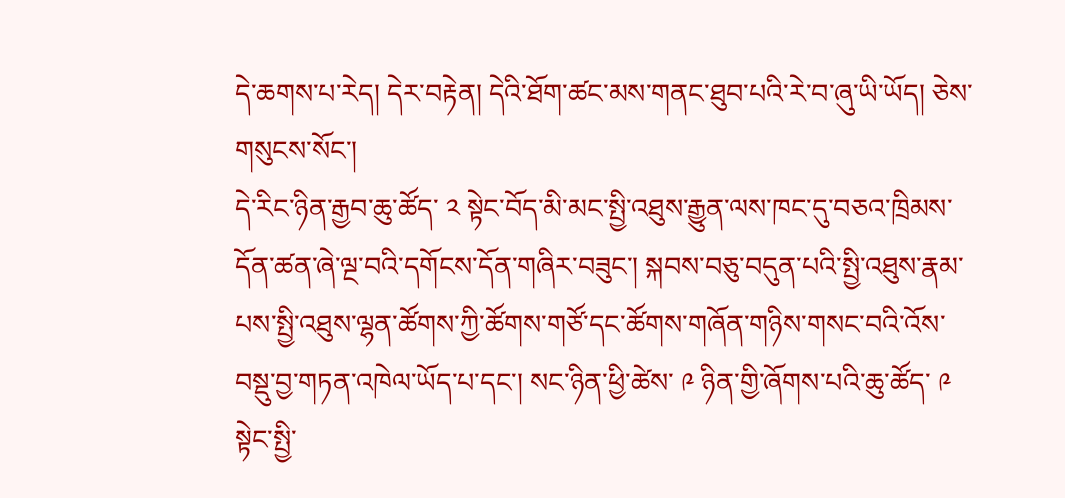དེ་ཆགས་པ་རེད། དེར་བརྟེན། དེའི་ཐོག་ཚང་མས་གནང་ཐུབ་པའི་རེ་བ་ཞུ་ཡི་ཡོད། ཅེས་གསུངས་སོང་།
དེ་རིང་ཉིན་རྒྱབ་ཆུ་ཚོད་ ༢ སྟེང་བོད་མི་མང་སྤྱི་འཐུས་རྒྱུན་ལས་ཁང་དུ་བཅའ་ཁྲིམས་དོན་ཚན་ཞེ་ལྔ་བའི་དགོངས་དོན་གཞིར་བཟུང་། སྐབས་བཅུ་བདུན་པའི་སྤྱི་འཐུས་རྣམ་པས་སྤྱི་འཐུས་ལྷན་ཚོགས་ཀྱི་ཚོགས་གཙོ་དང་ཚོགས་གཞོན་གཉིས་གསང་བའི་འོས་བསྡུ་བྱ་གཏན་འཁེལ་ཡོད་པ་དང་། སང་ཉིན་ཕྱི་ཚེས་ ༩ ཉིན་གྱི་ཞོགས་པའི་ཆུ་ཚོད་ ༩ སྟེང་སྤྱི་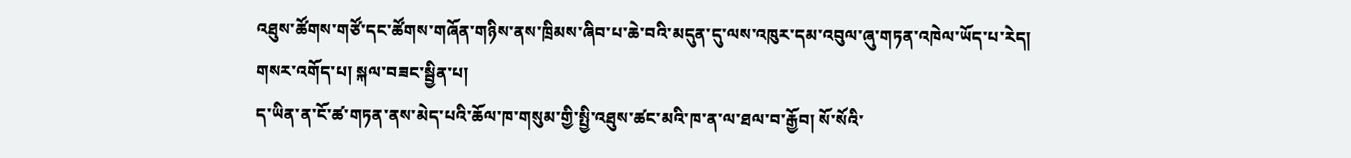འཐུས་ཚོགས་གཙོ་དང་ཚོགས་གཞོན་གཉིས་ནས་ཁྲིམས་ཞིབ་པ་ཆེ་བའི་མདུན་དུ་ལས་འཁུར་དམ་འབུལ་ཞུ་གཏན་འཁེལ་ཡོད་པ་རེད།
གསར་འགོད་པ། སྐལ་བཟང་སྦྱིན་པ།
ད་ཡིན་ན་ངོ་ཚ་གཏན་ནས་མེད་པའི་ཆོལ་ཁ་གསུམ་གྱི་སྤྱི་འཐུས་ཚང་མའི་ཁ་ན་ལ་ཐལ་བ་རྒྱོབ། སོ་སོའི་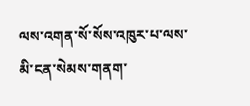ལས་འགན་སོ་སོས་འཁུར་པ་ལས་མི་ངན་སེམས་གནག་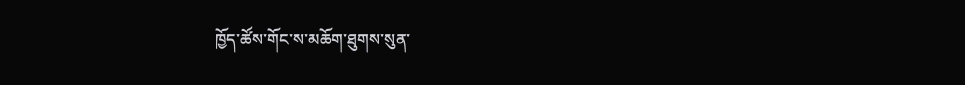ཁྱོད་ཚོས་གོང་ས་མཆོག་ཐུགས་སུན་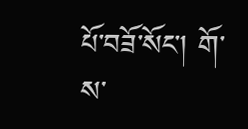པོ་བཟོ་སོང་། གོ་ས་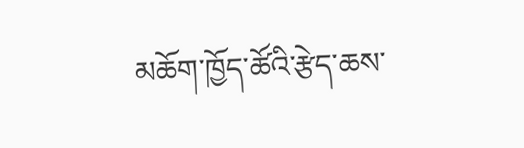མཆོག་ཁྱོད་ཚོའི་རྩེད་ཆས་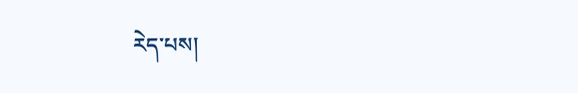རེད་པས།